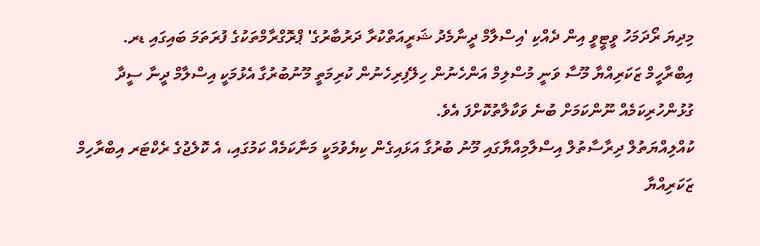މިދިޔަ ރޯދަމަހު ވީޓީވީ އިން ދެއްކި 'އިސްލާމް ދީނާމެދު ޝަރީއަތްކުރާ ދަރުބާރުގެ' ޕްރޮގްރާމްތަކުގެ ފުރަތަމަ ބައިގައި ޑރ. އިބްރާހީމް ޒަކަރިއްޔާ މޫސާ ވަނީ މުސްލިމް އަންހެނުން ހިލޭފިރިހެނުން ކުރިމަތީ މޫނުބުރުގާ އެޅުމަކީ އިސްލާމް ދީނާ ސީދާ ގުޅުންހުރިކަމެއް ނޫންކަމަށް ބުނެ ވަކާލާތުކޮށްފަ އެވެ.
ކުއްލިއްޔަތުލް ދިރާސާތުލް އިސްލާމިއްޔާގައި މޫނު ބުރުގާ އަޅައިގެން ކިޔެވުމަކީ މަނާކަމެއް ކަމުގައި، އެ ކޮލެޖުގެ ރެކްޓަރ އިބްރާހިމް ޒަކަރިއްޔާ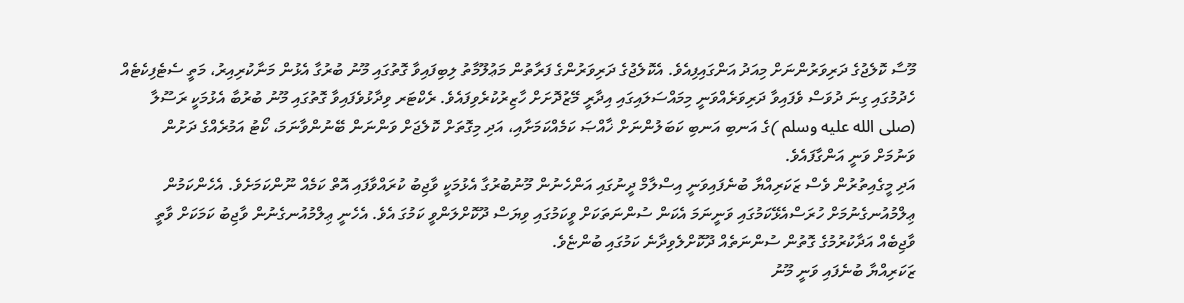މޫސާ ކޮލެޖުގެ ދަރިވަރުންނަށް މިއަދު އަންގައިފިއެވެ. އެކޮލެޖުގެ ދަރިވަރުންގެ ފަރާތުން މަޢުލޫމާތު ލިބިފައިވާ ގޮތުގައި މޫނު ބުރުގާ އެޅުން މަނާކުރިއިރު، މަތީ ސެޓެފިކެޓެއް ހެދުމުގައި ގިނަ ދުވަސް ވެފައިވާ ދަރިވަރެއްވަނީ މިމައްސަލައިގައި އިދާރީ މޭޒުދޮށަށް ހާޒިރުކުރެވިފައެވެ. ރެކްޓަރ ވިދާޅުވެފައިވާ ގޮތުގައި މޫނު ބުރުބާ އެޅުމަކީ ރަސޫލާ (صلى الله عليه وسلم )ގެ އަނބި އަނބި ކަބަލުންނަށް ޚާއްޞަ ކަމެއްކަމަށާއި، އަދި މިގޮތަށް ކޮލެޖަށް ވަންނަން ބޭނުންވާނަމަ، ކޯޓު އަމުރެއްގެ ދަށުން ވަނުމަށް ވަނީ އަންގާފައެވެ.
އަދި މީގެއިތުރުން ވެސް ޒަކަރިއްޔާ ބުނެފައިވަނީ އިސްލާމް ދީނުގައި އަންހެނުން މޫނުބުރުގާ އެޅުމަކީ ވާޖިބު ކުރައްވާފައި އޮތް ކަމެއް ނޫންކަމަށެވެ. އެހެންކަމުން ޢިލްމުއުނގެނުމަށް ހުރަސްއެޅޭކަމުގައި ވަނީނަމަ އެކަން ސުންނަތަކަށް ވީކަމުގައި ވިޔަސް ދޫކޮށްލަންވީ ކަމުގަ އެވެ. އެހެނީ ޢިލްމުއުނގެނުން ވާޖިބު ކަމަކަށް ވާތީ ވާޖިބެއް އަދާކުރުމުގެ ގޮތުން ސުންނަތެއް ދޫކޮށްލެވިދާނެ ކަމުގައި ބުންޏެވެ.
ޒަކަރިއްޔާ ބުނެފައި ވަނީ މޫނު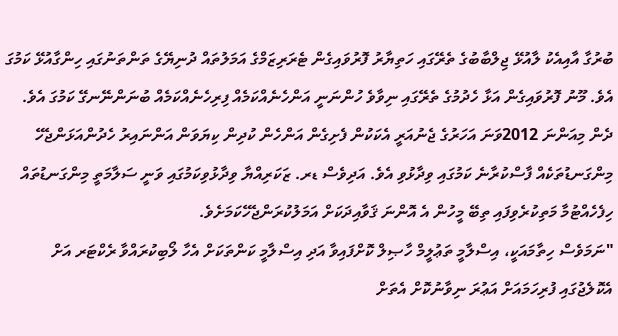ބުރުގާ އާއިއެކު ލާއުޅޭ ޖިލްބާބުގެ ތެރޭގައި ހަތިޔާރު ފޮރުވައިގެން ޓެރަރިޒަމްގެ އަމަލުތައް ދުނިޔޭގެ ތަންތަނުގައި ހިންގާއުޅޭ ކަމުގަ އެވެ. މޫނު ފޮރުވައިގެން އަޅާ ހެދުމުގެ ތެރޭގައި ނިވާވެ ހުންނަނީ އަންހެނެއްކަމެއް ފިރިހެނެއްކަމެއް ބުނަންނޭނގޭ ކަމުގަ އެވެ. ދެން މިއަންނަ 2012ވަނަ އަހަރުގެ ޖެނުއަރީ އެކަކުން ފެށިގެން އަންހެން ކުދިން ކިޔަވަން އަންނައިރު ހެދުންއަޅަންޖެހޭ މިންގަނޑުތަކެއް ފާސްކުރާނެ ކަމުގައި ވިދާޅުވި އެވެ. އަދިވެސް ޑރ. ޒަކަރިއްޔާ ވިދާޅުވިކަމުގައި ވަނީ ސަލާމަތީ މިންގަނޑުތައް ހިފެހެއްޓުމާ މަތިކުރެވިފައި ތިބޭ މީހުން އެ އޮންނަ ޤަވާއިދަކަށް އަމަލުކުރަންޖެހޭކަމަށެވެ.
"ނަމަވެސް ހިތާމައަކީ، އިސްލާމީ ތަޢުލީމް ހާޞިލް ކޮށްފައިވާ އަދި އިސްލާމީ ކަންތަކަށް އެހާ ލޯބިކުރައްވާ ރެކްޓަރ އަށް އެކޮލެޖުގައި ފުރިހަމައަށް އަޢުރަ ނިވާނުކޮށް އެތަށް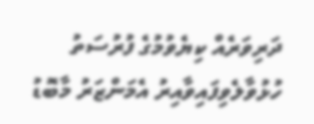ދަރިވަރެއް ކިޔެވުމުގެ ފުރުސަތު ހުޅުވާލެވިފައިވާއިރު އެމަންޒަރު މާބޮޑު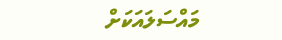މައްސަލައަކަށް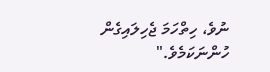ނުވެ، ހިތްހަމަ ޖެހިލައިގެން ހުންނަކަމެވެ."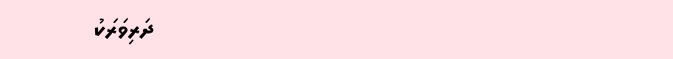ދަރިވަރަކު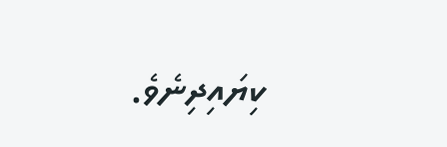ކިޔައިދިނެވެ.